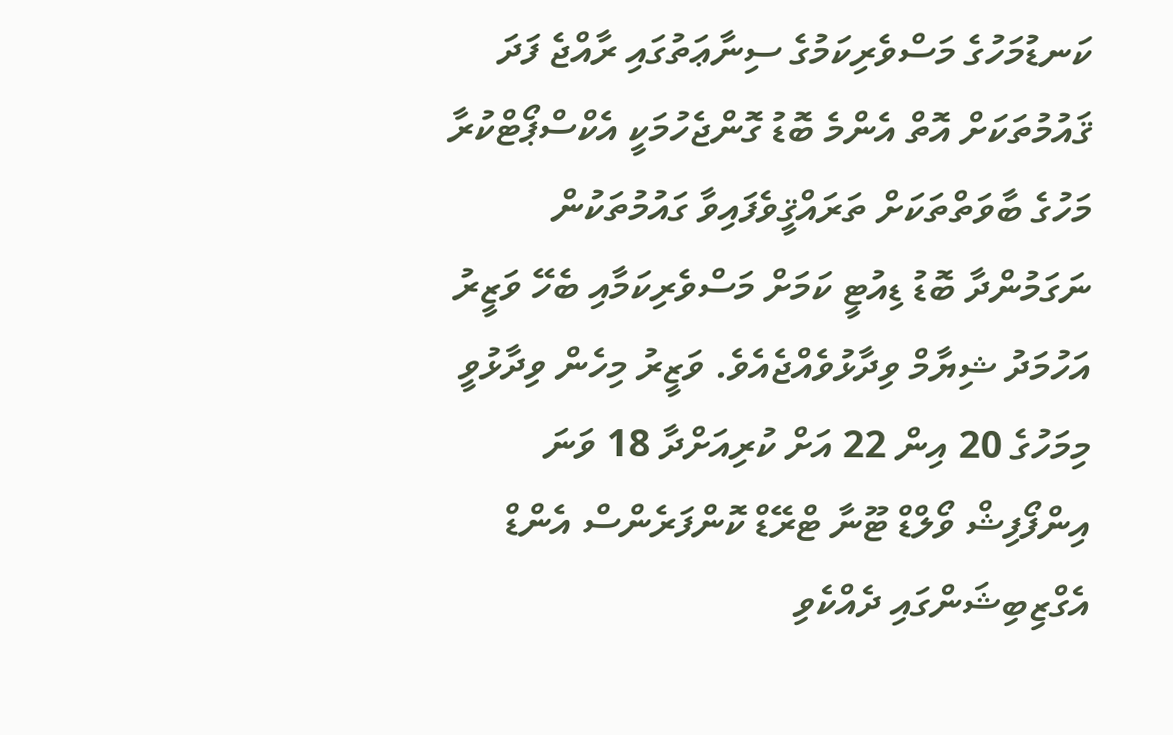ކަނޑުމަހުގެ މަސްވެރިކަމުގެ ސިނާޢަތުގައި ރާއްޖެ ފަދަ ޤައުމުތަކަށް އޮތް އެންމެ ބޮޑު ގޮންޖެހުމަކީ އެކްސްޕޯޓްކުރާ މަހުގެ ބާވަތްތަކަށް ތަރައްޤީވެފައިވާ ގައުމުތަކުން ނަގަމުންދާ ބޮޑު ޑިއުޓީ ކަމަށް މަސްވެރިކަމާއި ބެހޭ ވަޒީރު އަހުމަދު ޝިޔާމް ވިދާޅުވެއްޖެއެވެ. ވަޒީރު މިހެން ވިދާޅުވީ މިމަހުގެ 20 އިން 22 އަށް ކުރިއަށްދާ 18 ވަނަ އިންފޯފިޝް ވޯލްޑް ޓޫނާ ޓްރޭޑް ކޮންފަރެންސް އެންޑް އެގްޒިބިޝަންގައި ދެއްކެވި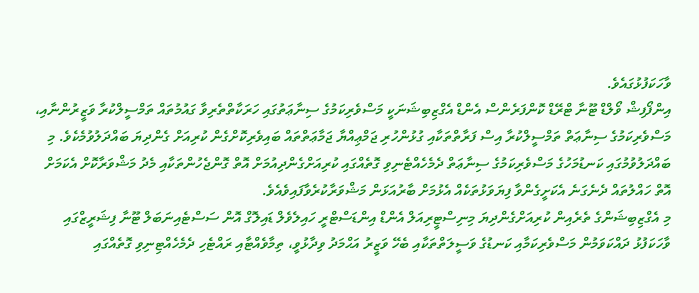ވާހަކަފުޅުގައެވެ.
އިންފޯފިޝް ވޯލްޑް ޓޫނާ ޓްރޭޑް ކޮންފަރެންސް އެންޑް އެގްޒިބިޝަނަކީ މަސްވެރިކަމުގެ ސިނާޢަތުގައި ހަރަކާތްތެރިވާ ގައުމުތައް ތަމްސީލްކުރާ ވަޒީރުންނާއި، މަސްވެރިކަމުގެ ސިނާޢަތް ތަމްސީލްކުރާ އިސް ފަރާތްތަކާއި ގުޅުންހުރި ޖަމްޢިއްޔާ ޖަމާޢަތްތައް ބައިވެރިކޮށްގެން ކުރިއަށް ގެންދިޔަ ބައްދަލުވުމެކެވެ. މި ބައްދަލުވުމުގައި ކަނޑުމަހުގެ މަސްވެރިކަމުގެ ސިނާޢަތް ދެމެހެއްޓެނިވި ގޮތެއްގައި ކުރިއަށްގެންދިއުމަށް އޮތް ގޮންޖެހުންތަކާއި މެދު މަޝްވަރާކޮށް އެކަމަށް އޮތް ހައްލުތައް ދެނެގަނެ އެކަށީގެންވާ ފިޔަވަޅުތަކެއް އެޅުމަށް ބާރުއަޅަން މަޝްވަރާކުރެވާފައިވެއެވެ.
މި އެގްޒިބިޝަންގެ ތެރެއިން ކުރިއަށްގެންދިޔަ މިނިސްޓީރިއަލް އެންޑް އިންޑަސްޓްރީ ހައިލެވެލް ޑައިލޮގް އޮން ސަސްޓެއިނަބަލް ޓޫނާ ފިޝަރީޒްގައި ވާހަކަފުޅު ދައްކަވަމުން މަސްވެރިކަމާއި ކަނޑުގެ ވަސީލަތްތަކާއި ބެހޭ ވަޒީރު އަޙްމަދު ވިދާޅުވީ، ތިމާވެއްޓާއި ރައްޓެހި ދެމެހެއްޓިނިވި ގޮތެއްގައި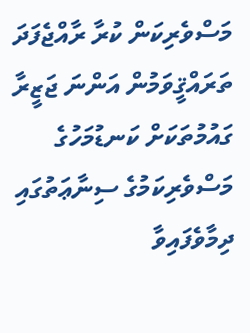މަސްވެރިކަން ކުރާ ރާއްޖެފަދަ ތަރައްޤީވަމުން އަންނަ ޖަޒީރާ ގައުމުތަކަށް ކަނޑުމަހުގެ މަސްވެރިކަމުގެ ސިނާޢަތުގައި ދިމާވެފައިވާ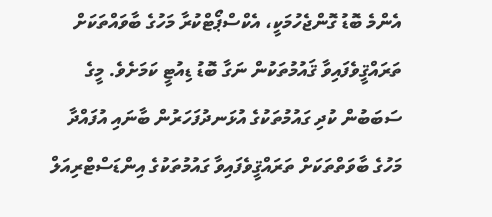އެންމެ ބޮޑު ގޮންޖެހުމަކީ، އެކްސްޕޯޓްކުރާ މަހުގެ ބާވައްތަކަށް ތަރައްޤީވެފައިވާ ޤައުމުތަކުން ނަގާ ބޮޑު ޑިއުޓީ ކަމަށެވެ. މީގެ ސަބަބުން ކުދި ގައުމުތަކުގެ އުޅަނދުފަހަރުން ބާނައި އުފައްދާ މަހުގެ ބާވަތްތަކަށް ތަރައްޤީވެފައިވާ ގައުމުތަކުގެ އިންޑަސްޓްރިއަލް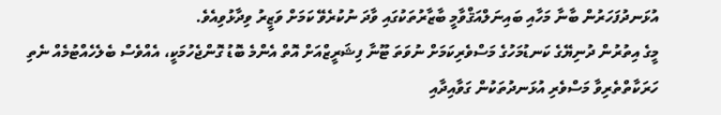އުޅަނދުފަހަރުން ބާނާ މަހާއި ބައިނަލްއަޤްވާމީ ބާޒާރުތަކުގައި ވާދަ ނުކުރެވޭ ކަމަށް ވަޒީރު ވިދާޅުވިއެވެ.
މީގެ އިތުރުން ދުނިޔޭގެ ކަނޑުމަހުގެ މަސްވެރިކަމަށް ނުވަތަ ޓޫނާ ފިޝަރީޒްއަށް އޮތް އެންމެ ބޮޑު ގޮންޖެހުމަކީ، އެއްވެސް ބެލެހެއްޓުމެއް ނެތި ހަރަކާތްތެރިވާ މަސްވެރި އުޅަނދުތަކުން ގަވާއިދާއި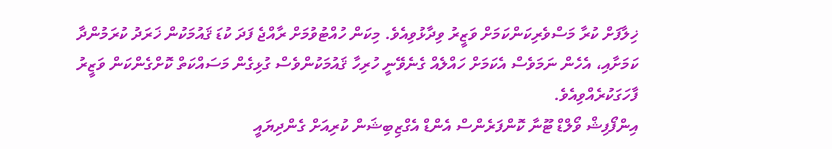ޚިލާފަށް ކުރާ މަސްވެރިކަންކަމަށް ވަޒީރު ވިދާޅުވިއެވެ. މިކަން ހުއްޓުވުމަށް ރާއްޖެ ފަދަ ކުޑަ ޤައުމަކުން ޚަރަދު ކުރަމުންދާ ކަމަށާއި، އެހެން ނަމަވެސް އެކަމަށް ހައްލެއް ގެނެވޭނީ ހުރިހާ ޤައުމަކުންވެސް ގުޅިގެން މަސައްކަތް ކޮށްގެންކަން ވަޒީރު ފާހަގަކުރެއްވިއެވެ.
އިންފޯފިޝް ވޯލްޑް ޓޫނާ ކޮންފަރެންސް އެންޑް އެގްޒިބިޝަން ކުރިއަށް ގެންދިޔައީ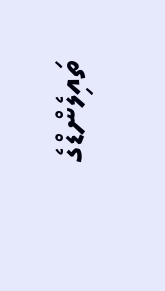ތައިލެންޑްގެ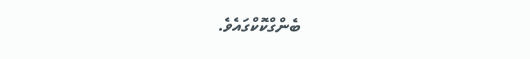ބެންގްކޮކްގައެވެ.